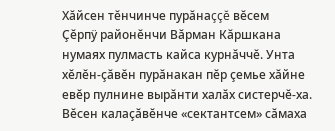Хăйсен тĕнчинче пурăнаççĕ вĕсем
Çĕрпÿ районĕнчи Вăрман Кăршкана нумаях пулмасть кайса курнăччĕ. Унта хĕлĕн-çăвĕн пурăнакан пĕр çемье хăйне евĕр пулнине вырăнти халăх систерчĕ-ха. Вĕсен калаçăвĕнче «сектантсем» сăмаха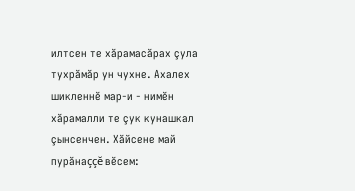илтсен те хăрамасăрах çула тухрăмăр ун чухне. Ахалех шикленнĕ мар-и - нимĕн хăрамалли те çук кунашкал çынсенчен. Хăйсене май пурăнаççĕ вĕсем: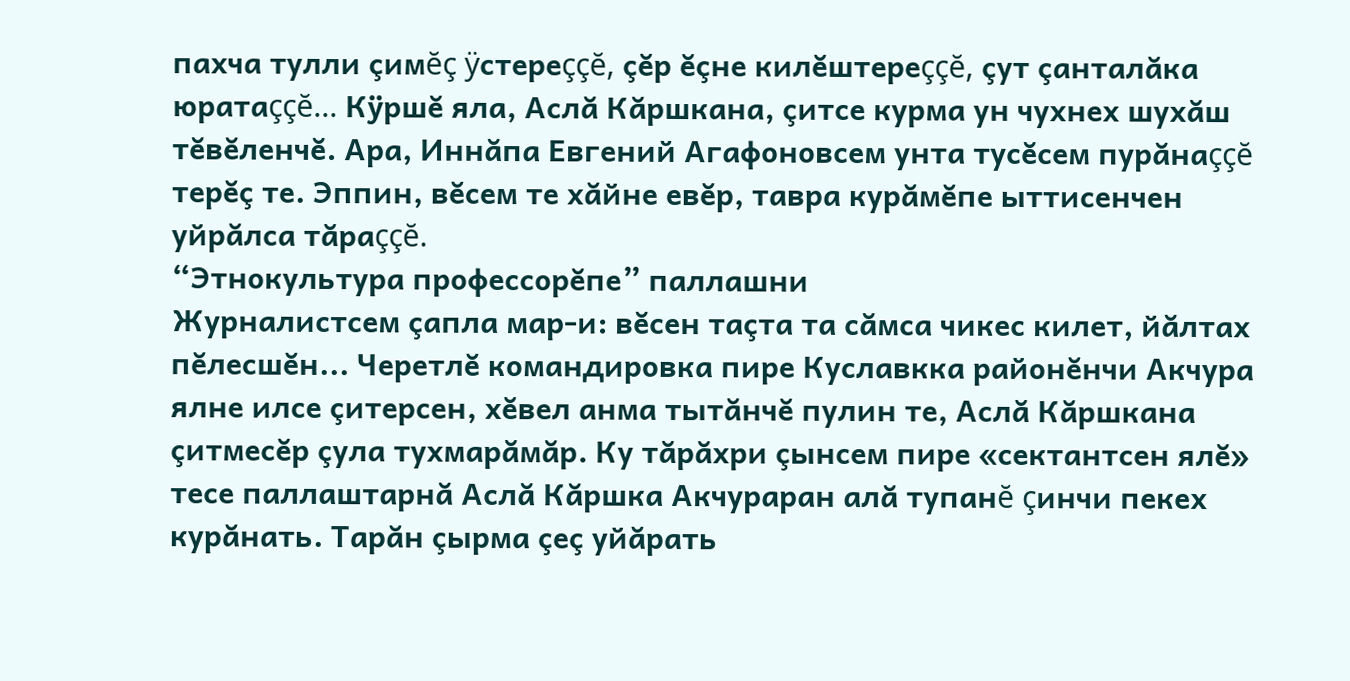пахча тулли çимĕç ÿстереççĕ, çĕр ĕçне килĕштереççĕ, çут çанталăка юратаççĕ... Кÿршĕ яла, Аслă Кăршкана, çитсе курма ун чухнех шухăш тĕвĕленчĕ. Ара, Иннăпа Евгений Агафоновсем унта тусĕсем пурăнаççĕ терĕç те. Эппин, вĕсем те хăйне евĕр, тавра курăмĕпе ыттисенчен уйрăлса тăраççĕ.
“Этнокультура профессорĕпе” паллашни
Журналистсем çапла мар-и: вĕсен таçта та сăмса чикес килет, йăлтах пĕлесшĕн... Черетлĕ командировка пире Куславкка районĕнчи Акчура ялне илсе çитерсен, хĕвел анма тытăнчĕ пулин те, Аслă Кăршкана çитмесĕр çула тухмарăмăр. Ку тăрăхри çынсем пире «сектантсен ялĕ» тесе паллаштарнă Аслă Кăршка Акчураран алă тупанĕ çинчи пекех курăнать. Тарăн çырма çеç уйăрать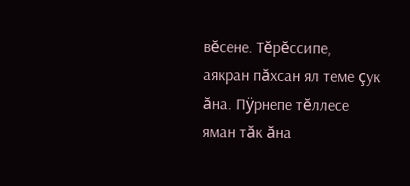вĕсене. Тĕрĕссипе, аякран пăхсан ял теме çук ăна. Пÿрнепе тĕллесе яман тăк ăна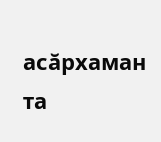асăрхаман та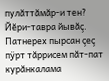пулăттăмăр-и тен? Йĕри-тавра йывăç. Патнерех пырсан çеç пÿрт тăррисем пăт-пат курăнкалама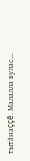тытăнаççĕ. Малалла вулас...